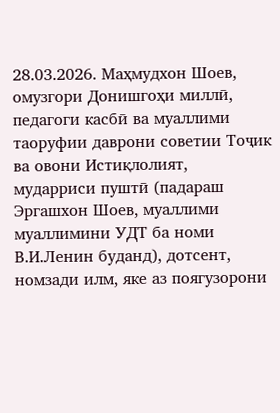28.03.2026. Маҳмудхон Шоев, омузгори Донишгоҳи миллӣ, педагоги касбӣ ва муаллими таоруфии даврони советии Тоҷик ва овони Истиқлолият, мударриси пуштӣ (падараш Эргашхон Шоев, муаллими муаллимини УДТ ба номи В.И.Ленин буданд), дотсент, номзади илм, яке аз поягузорони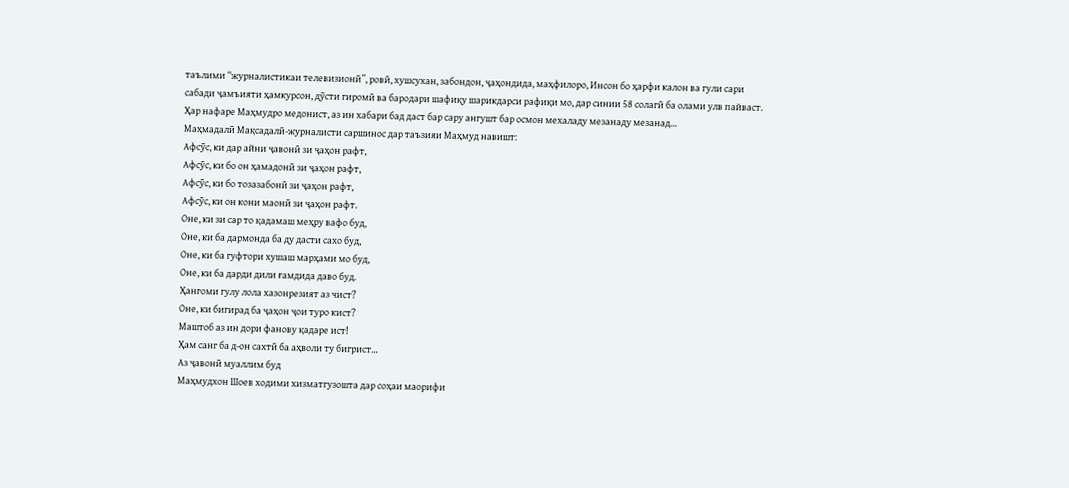таълими “журналистикаи телевизионӣ”, ровӣ, хушсухан, забондон, ҷаҳондида, маҳфилоро, Инсон бо ҳарфи калон ва гули сари сабади ҷамъияти ҳамкурсон, дӯсти гиромӣ ва бародари шафиқу шарикдарси рафиқи мо, дар синии 58 солагӣ ба олами улв пайваст.
Ҳар нафаре Маҳмудро медонист, аз ин хабари бад даст бар сару ангушт бар осмон мехаладу мезанаду мезанад…
Маҳмадалӣ Мақсадалӣ-журналисти саршинос дар таъзияи Маҳмуд навишт:
Афсӯс, ки дар айни ҷавонӣ зи ҷаҳон рафт,
Афсӯс, ки бо он ҳамадонӣ зи ҷаҳон рафт,
Афсӯс, ки бо тозазабонӣ зи ҷаҳон рафт,
Афсӯс, ки он кони маонӣ зи ҷаҳон рафт.
Оне, ки зи сар то қадамаш меҳру вафо буд,
Оне, ки ба дармонда ба ду дасти сахо буд,
Оне, ки ба гуфтори хушаш марҳами мо буд,
Оне, ки ба дарди дили ғамдида даво буд.
Ҳангоми гулу лола хазонрезият аз чист?
Оне, ки бигирад ба ҷаҳон ҷои туро кист?
Маштоб аз ин дори фанову қадаре ист!
Ҳам санг ба д-он сахтӣ ба аҳволи ту бигрист…
Аз ҷавонӣ муаллим буд
Маҳмудхон Шоев ходими хизматгузошта дар соҳаи маорифи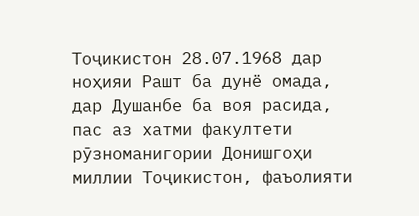Тоҷикистон 28.07.1968 дар ноҳияи Рашт ба дунё омада, дар Душанбе ба воя расида, пас аз хатми факултети рӯзноманигории Донишгоҳи миллии Тоҷикистон, фаъолияти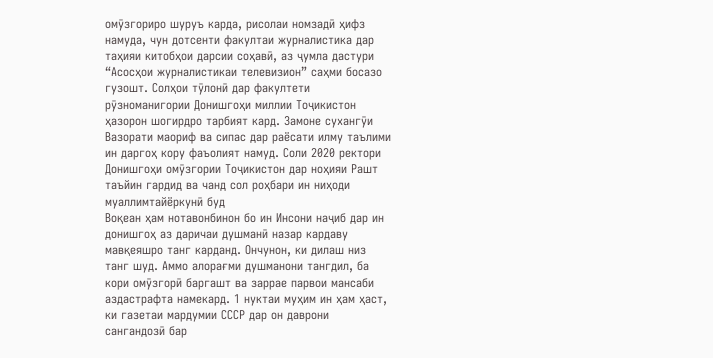омӯзгориро шуруъ карда, рисолаи номзадӣ ҳифз намуда, чун дотсенти факултаи журналистика дар таҳияи китобҳои дарсии соҳавӣ, аз ҷумла дастури “Асосҳои журналистикаи телевизион” саҳми босазо гузошт. Солҳои тӯлонӣ дар факултети рӯзноманигории Донишгоҳи миллии Тоҷикистон ҳазорон шогирдро тарбият кард. Замоне сухангӯи Вазорати маориф ва сипас дар раёсати илму таълими ин даргоҳ кору фаъолият намуд. Соли 2020 ректори Донишгоҳи омӯзгории Тоҷикистон дар ноҳияи Рашт таъйин гардид ва чанд сол роҳбари ин ниҳоди муаллимтайёркунӣ буд
Воқеан ҳам нотавонбинон бо ин Инсони наҷиб дар ин донишгоҳ аз даричаи душманӣ назар кардаву мавқеяшро танг карданд. Ончунон, ки дилаш низ танг шуд. Аммо алорағми душманони тангдил, ба кори омӯзгорӣ баргашт ва заррае парвои мансаби аздастрафта намекард. 1 нуктаи муҳим ин ҳам ҳаст, ки газетаи мардумии СССР дар он даврони сангандозӣ бар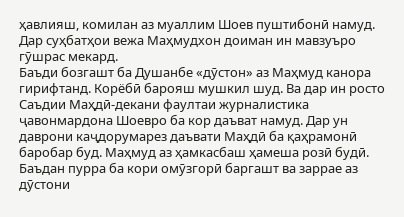ҳавлияш, комилан аз муаллим Шоев пуштибонӣ намуд. Дар суҳбатҳои вежа Маҳмудхон доиман ин мавзуъро гӯшрас мекард.
Баъди бозгашт ба Душанбе «дӯстон» аз Маҳмуд канора гирифтанд. Корёбӣ барояш мушкил шуд. Ва дар ин росто Саъдии Маҳдӣ-декани фаултаи журналистика ҷавонмардона Шоевро ба кор даъват намуд. Дар ун даврони каҷдорумарез даъвати Маҳдӣ ба қаҳрамонӣ баробар буд. Маҳмуд аз ҳамкасбаш ҳамеша розӣ будӣ.
Баъдан пурра ба кори омӯзгорӣ баргашт ва заррае аз дӯстони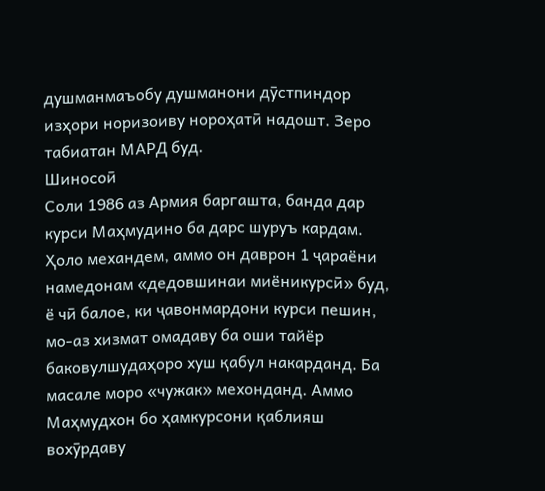душманмаъобу душманони дӯстпиндор изҳори норизоиву нороҳатӣ надошт. Зеро табиатан МАРД буд.
Шиносоӣ
Соли 1986 аз Армия баргашта, банда дар курси Маҳмудино ба дарс шуруъ кардам. Ҳоло механдем, аммо он даврон 1 ҷараёни намедонам «дедовшинаи миёникурсӣ» буд, ё чӣ балое, ки ҷавонмардони курси пешин, мо-аз хизмат омадаву ба оши тайёр баковулшудаҳоро хуш қабул накарданд. Ба масале моро «чужак» мехонданд. Аммо Маҳмудхон бо ҳамкурсони қаблияш вохӯрдаву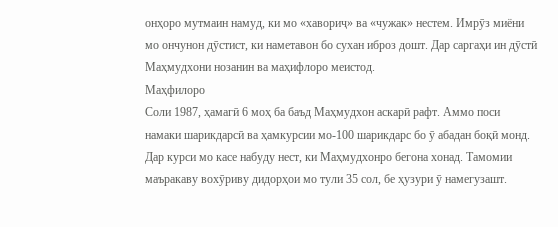онҳоро мутмаин намуд, ки мо «хавориҷ» ва «чужак» нестем. Имрӯз миёни мо ончунон дӯстист, ки наметавон бо сухан иброз дошт. Дар саргаҳи ин дӯстӣ Маҳмудхони нозанин ва маҳифлоро меистод.
Маҳфилоро
Соли 1987, ҳамагӣ 6 моҳ ба баъд Маҳмудхон аскарӣ рафт. Аммо поси намаки шарикдарсӣ ва ҳамкурсии мо-100 шарикдарс бо ӯ абадан боқӣ монд. Дар курси мо касе набуду нест, ки Маҳмудхонро бегона хонад. Тамомии маъракаву вохӯриву дидорҳои мо тули 35 сол, бе ҳузури ӯ намегузашт.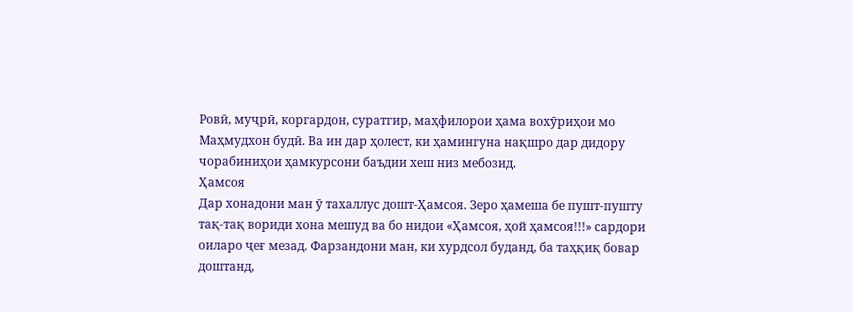Ровӣ, муҷрӣ, коргардон, суратгир, маҳфилорои ҳама вохӯриҳои мо Маҳмудхон будӣ. Ва ин дар ҳолест, ки ҳамингуна нақшро дар дидору чорабиниҳои ҳамкурсони баъдии хеш низ мебозид.
Ҳамсоя
Дар хонадони ман ӯ тахаллус дошт-Ҳамсоя. Зеро ҳамеша бе пушт-пушту тақ-тақ вориди хона мешуд ва бо нидои «Ҳамсоя, ҳой ҳамсоя!!!» сардори оиларо ҷеғ мезад. Фарзандони ман, ки хурдсол буданд, ба таҳқиқ бовар доштанд,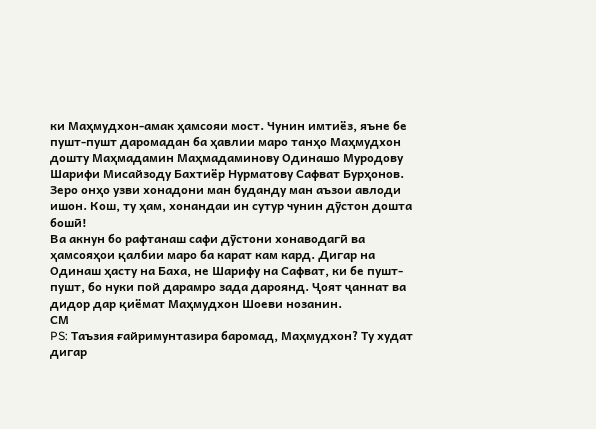ки Маҳмудхон-амак ҳамсояи мост. Чунин имтиёз, яъне бе пушт-пушт даромадан ба ҳавлии маро танҳо Маҳмудхон дошту Маҳмадамин Маҳмадаминову Одинашо Муродову Шарифи Мисайзоду Бахтиёр Нурматову Сафват Бурҳонов. Зеро онҳо узви хонадони ман буданду ман аъзои авлоди ишон. Кош, ту ҳам, хонандаи ин сутур чунин дӯстон дошта бошӣ!
Ва акнун бо рафтанаш сафи дӯстони хонаводагӣ ва ҳамсояҳои қалбии маро ба карат кам кард. Дигар на Одинаш ҳасту на Баха, не Шарифу на Сафват, ки бе пушт-пушт, бо нуки пой дарамро зада дароянд. Ҷоят ҷаннат ва дидор дар қиёмат Маҳмудхон Шоеви нозанин.
СМ
PS: Таъзия ғайримунтазира баромад, Маҳмудхон? Ту худат дигар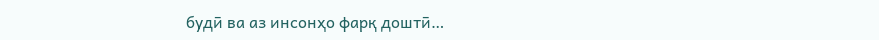будӣ ва аз инсонҳо фарқ доштӣ…